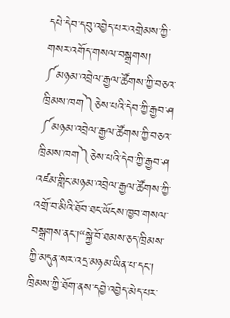དཔེ་དེབ་དབུ་འབྱེད་པར་འགྲེམས་ཀྱི་གསར་འགོད་གསལ་བསྒྲགས།
༼མཉམ་འབྲེལ་རྒྱལ་ཚོགས་ཀྱི་བཅའ་ཁྲིམས་ཁག༽ཅེས་པའི་དེབ་ཀྱི་རྒྱབ་ཤ
༼མཉམ་འབྲེལ་རྒྱལ་ཚོགས་ཀྱི་བཅའ་ཁྲིམས་ཁག༽ཅེས་པའི་དེབ་ཀྱི་རྒྱབ་ཤ
འཛམ་གླིང་མཉམ་འབྲེལ་རྒྱལ་ཚོགས་ཀྱི་འགྲོ་བ་མིའི་ཐོབ་ཐང་ཡོངས་ཁྱབ་གསལ་བསྒྲགས་ནང་།“སྐྱེ་བོ་ཐམས་ཅད་ཁྲིམས་ཀྱི་མདུན་སར་འདྲ་མཉམ་ཡིན་པ་དང་། ཁྲིམས་ཀྱི་ཐོག་ནས་དབྱེ་འབྱེད་མེད་པར་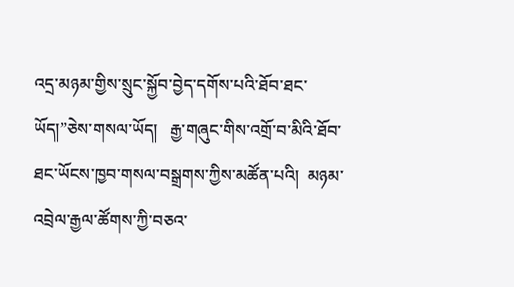འདྲ་མཉམ་གྱིས་སྲུང་སྐྱོབ་བྱེད་དགོས་པའི་ཐོབ་ཐང་ཡོད།”ཅེས་གསལ་ཡོད།   རྒྱ་གཞུང་གིས་འགྲོ་བ་མིའི་ཐོབ་ཐང་ཡོངས་ཁྱབ་གསལ་བསྒྲགས་ཀྱིས་མཚོན་པའི།  མཉམ་འབྲེལ་རྒྱལ་ཚོགས་ཀྱི་བཅའ་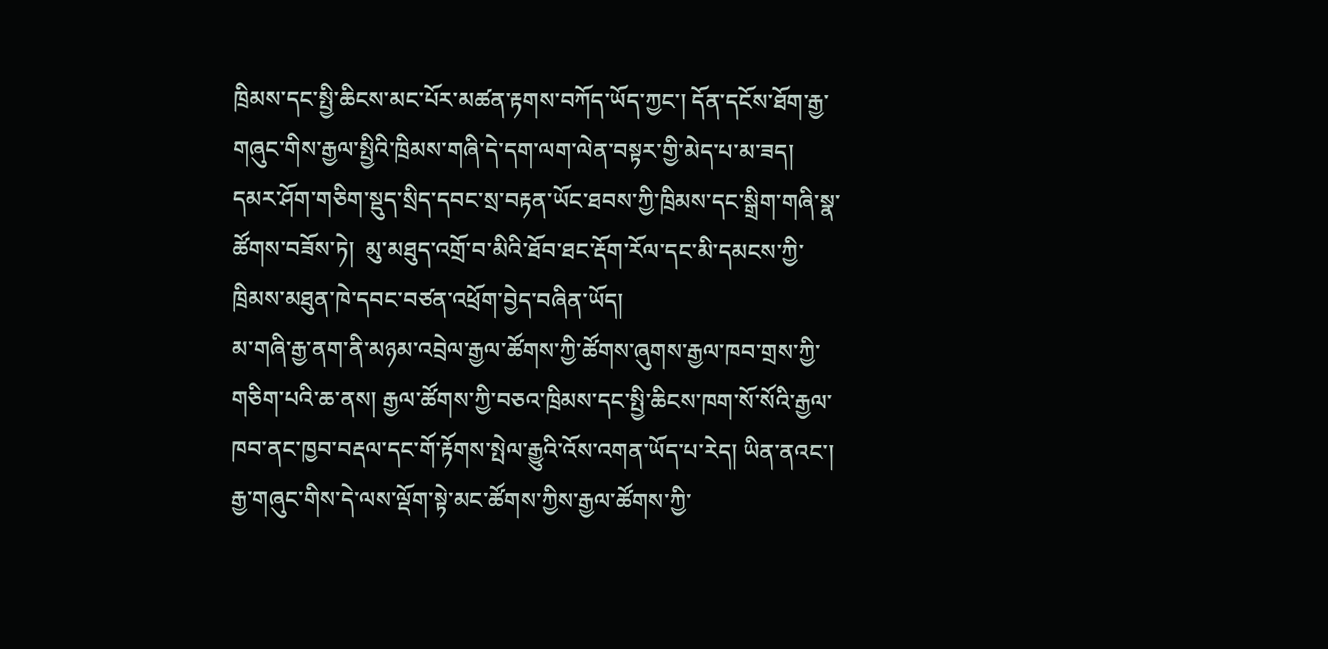ཁྲིམས་དང་སྤྱི་ཆིངས་མང་པོར་མཚན་རྟགས་བཀོད་ཡོད་ཀྱང་། དོན་དངོས་ཐོག་རྒྱ་གཞུང་གིས་རྒྱལ་སྤྱིའི་ཁྲིམས་གཞི་དེ་དག་ལག་ལེན་བསྟར་གྱི་མེད་པ་མ་ཟད།  དམར་ཤོག་གཅིག་སྡུད་སྲིད་དབང་སྲ་བརྟན་ཡོང་ཐབས་ཀྱི་ཁྲིམས་དང་སྒྲིག་གཞི་སྣ་ཚོགས་བཟོས་ཏེ།  མུ་མཐུད་འགྲོ་བ་མིའི་ཐོབ་ཐང་རྡོག་རོལ་དང་མི་དམངས་ཀྱི་ཁྲིམས་མཐུན་ཁེ་དབང་བཙན་འཕྲོག་བྱེད་བཞིན་ཡོད།
མ་གཞི་རྒྱ་ནག་ནི་མཉམ་འབྲེལ་རྒྱལ་ཚོགས་ཀྱི་ཚོགས་ཞུགས་རྒྱལ་ཁབ་གྲས་ཀྱི་གཅིག་པའི་ཆ་ནས། རྒྱལ་ཚོགས་ཀྱི་བཅའ་ཁྲིམས་དང་སྤྱི་ཆིངས་ཁག་སོ་སོའི་རྒྱལ་ཁབ་ནང་ཁྱབ་བརྡལ་དང་གོ་རྟོགས་སྤེལ་རྒྱུའི་འོས་འགན་ཡོད་པ་རེད། ཡིན་ནའང་། རྒྱ་གཞུང་གིས་དེ་ལས་ལྡོག་སྟེ་མང་ཚོགས་ཀྱིས་རྒྱལ་ཚོགས་ཀྱི་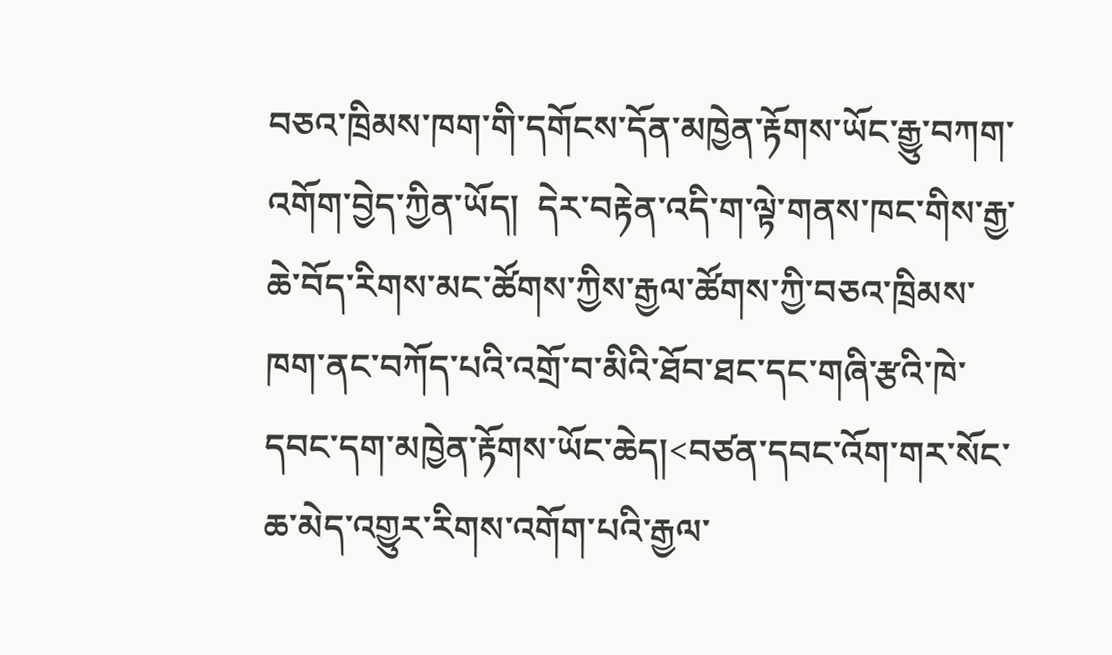བཅའ་ཁྲིམས་ཁག་གི་དགོངས་དོན་མཁྱེན་རྟོགས་ཡོང་རྒྱུ་བཀག་འགོག་བྱེད་ཀྱིན་ཡོད།  དེར་བརྟེན་འདི་ག་ལྟེ་གནས་ཁང་གིས་རྒྱ་ཆེ་བོད་རིགས་མང་ཚོགས་ཀྱིས་རྒྱལ་ཚོགས་ཀྱི་བཅའ་ཁྲིམས་ཁག་ནང་བཀོད་པའི་འགྲོ་བ་མིའི་ཐོབ་ཐང་དང་གཞི་རྩའི་ཁེ་དབང་དག་མཁྱེན་རྟོགས་ཡོང་ཆེད།<བཙན་དབང་འོག་གར་སོང་ཆ་མེད་འགྱུར་རིགས་འགོག་པའི་རྒྱལ་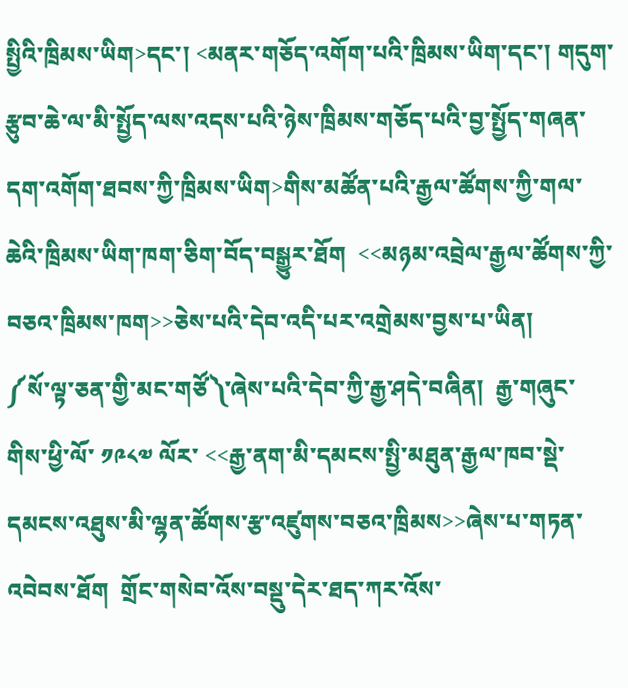སྤྱིའི་ཁྲིམས་ཡིག>དང་། <མནར་གཅོད་འགོག་པའི་ཁྲིམས་ཡིག་དང་། གདུག་རྩུབ་ཆེ་ལ་མི་སྤྱོད་ལས་འདས་པའི་ཉེས་ཁྲིམས་གཅོད་པའི་བྱ་སྤྱོད་གཞན་དག་འགོག་ཐབས་ཀྱི་ཁྲིམས་ཡིག>གིས་མཚོན་པའི་རྒྱལ་ཚོགས་ཀྱི་གལ་ཆེའི་ཁྲིམས་ཡིག་ཁག་ཅིག་བོད་བསྒྱུར་ཐོག  <<མཉམ་འབྲེལ་རྒྱལ་ཚོགས་ཀྱི་བཅའ་ཁྲིམས་ཁག>>ཅེས་པའི་དེབ་འདི་པར་འགྲེམས་བྱས་པ་ཡིན།
༼སོ་ལྟ་ཅན་གྱི་མང་གཙོ༽་ཞེས་པའི་དེབ་ཀྱི་རྒྱ་ཤདེ་བཞིན།  རྒྱ་གཞུང་གིས་ཕྱི་ལོ་ ༡༩༨༧ ལོར་ <<རྒྱ་ནག་མི་དམངས་སྤྱི་མཐུན་རྒྱལ་ཁབ་སྡེ་དམངས་འཐུས་མི་ལྷན་ཚོགས་རྩ་འཛུགས་བཅའ་ཁྲིམས>>ཞེས་པ་གཏན་འབེབས་ཐོག  གྲོང་གསེབ་འོས་བསྡུ་དེར་ཐད་ཀར་འོས་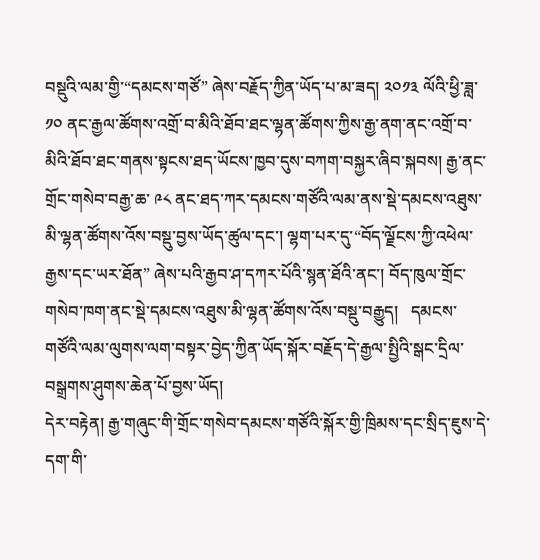བསྡུའི་ལམ་གྱི་“དམངས་གཙོ” ཞེས་བརྗོད་ཀྱིན་ཡོད་པ་མ་ཟད། ༢༠༡༣ ལོའི་ཕྱི་ཟླ་ ༡༠ ནང་རྒྱལ་ཚོགས་འགྲོ་བ་མིའི་ཐོབ་ཐང་ལྷན་ཚོགས་ཀྱིས་རྒྱ་ནག་ནང་འགྲོ་བ་མིའི་ཐོབ་ཐང་གནས་སྟངས་ཐད་ཡོངས་ཁྱབ་དུས་བཀག་བསྐྱར་ཞིབ་སྐབས། རྒྱ་ནང་གྲོང་གསེབ་བརྒྱ་ཆ་ ༩༨ ནང་ཐད་ཀར་དམངས་གཙོའི་ལམ་ནས་སྡེ་དམངས་འཐུས་མི་ལྷན་ཚོགས་འོས་བསྡུ་བྱས་ཡོད་ཚུལ་དང་། ལྷག་པར་དུ་“བོད་ལྗོངས་ཀྱི་འཕེལ་རྒྱས་དང་ཡར་ཐོན” ཞེས་པའི་རྒྱབ་ཤ་དཀར་པོའི་སྙན་ཐོའི་ནང་། བོད་ཁུལ་གྲོང་གསེབ་ཁག་ནང་སྡེ་དམངས་འཐུས་མི་ལྷན་ཚོགས་འོས་བསྡུ་བརྒྱུད།   དམངས་གཙོའི་ལམ་ལུགས་ལག་བསྟར་བྱེད་ཀྱིན་ཡོད་སྐོར་བརྗོད་དེ་རྒྱལ་སྤྱིའི་སྒང་དྲིལ་བསྒྲགས་ཤུགས་ཆེན་པོ་བྱས་ཡོད།
དེར་བརྟེན། རྒྱ་གཞུང་གི་གྲོང་གསེབ་དམངས་གཙོའི་སྐོར་གྱི་ཁྲིམས་དང་སྲིད་ཇུས་དེ་དག་གི་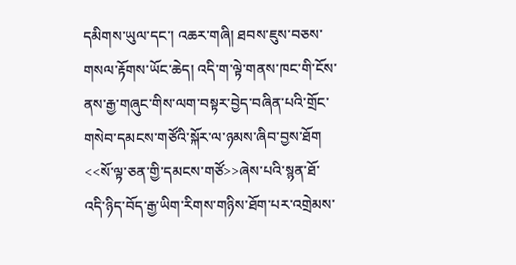དམིགས་ཡུལ་དང་། འཆར་གཞི། ཐབས་ཇུས་བཅས་གསལ་རྟོགས་ཡོང་ཆེད། འདི་ག་ལྟེ་གནས་ཁང་གི་ངོས་ནས་རྒྱ་གཞུང་གིས་ལག་བསྟར་བྱེད་བཞིན་པའི་གྲོང་གསེབ་དམངས་གཙོའི་སྐོར་ལ་ཉམས་ཞིབ་བྱས་ཐོག  <<སོ་ལྟ་ཅན་གྱི་དམངས་གཙོ>>ཞེས་པའི་སྙན་ཐོ་འདི་ཉིད་བོད་རྒྱ་ཡིག་རིགས་གཉིས་ཐོག་པར་འགྲེམས་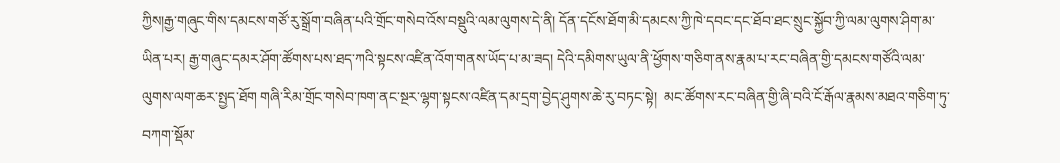ཀྱིས།རྒྱ་གཞུང་གིས་དམངས་གཙོ་རུ་སྒྲོག་བཞིན་པའི་གྲོང་གསེབ་འོས་བསྡུའི་ལམ་ལུགས་དེ་ནི། དོན་དངོས་ཐོག་མི་དམངས་ཀྱི་ཁེ་དབང་དང་ཐོབ་ཐང་སྲུང་སྐྱོབ་ཀྱི་ལམ་ལུགས་ཤིག་མ་ཡིན་པར། རྒྱ་གཞུང་དམར་ཤོག་ཚོགས་པས་ཐད་ཀའི་སྟངས་འཛིན་འོག་གནས་ཡོད་པ་མ་ཟད། དེའི་དམིགས་ཡུལ་ནི་ཕྱོགས་གཅིག་ནས་རྣམ་པ་རང་བཞིན་གྱི་དམངས་གཙོའི་ལམ་ལུགས་ལག་ཆར་སྤྱད་ཐོག གཞི་རིམ་གྲོང་གསེབ་ཁག་ནང་སྔར་ལྷག་སྟངས་འཛིན་དམ་དྲག་བྱེད་ཤུགས་ཆེ་རུ་བཏང་སྟེ།  མང་ཚོགས་རང་བཞིན་གྱི་ཞི་བའི་ངོ་རྒོལ་རྣམས་མཐའ་གཅིག་ཏུ་བཀག་སྡོམ་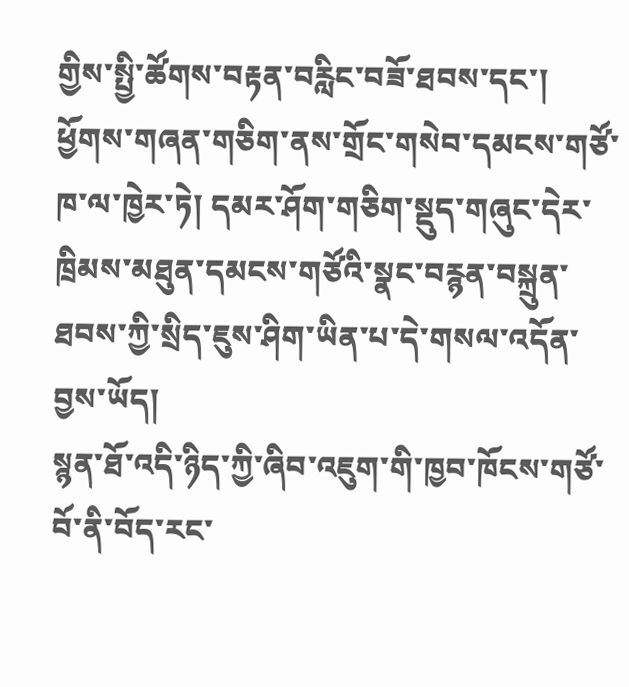གྱིས་སྤྱི་ཚོགས་བརྟན་བརླིང་བཟོ་ཐབས་དང་།  ཕྱོགས་གཞན་གཅིག་ནས་གྲོང་གསེབ་དམངས་གཙོ་ཁ་ལ་ཁྱེར་ཏེ། དམར་ཤོག་གཅིག་སྡུད་གཞུང་དེར་ཁྲིམས་མཐུན་དམངས་གཙོའི་སྣང་བརྙན་བསྐྲུན་ཐབས་ཀྱི་སྲིད་ཇུས་ཤིག་ཡིན་པ་དེ་གསལ་འདོན་བྱས་ཡོད།
སྙན་ཐོ་འདི་ཉིད་ཀྱི་ཞིབ་འཇུག་གི་ཁྱབ་ཁོངས་གཙོ་བོ་ནི་བོད་རང་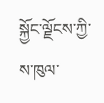སྐྱོང་ལྗོངས་ཀྱི་ས་ཁུལ་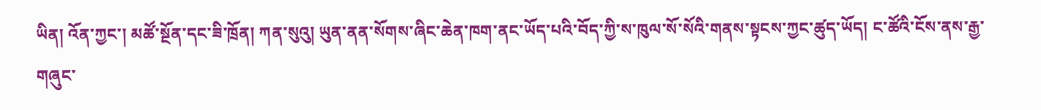ཡིན། འོན་ཀྱང་། མཚོ་སྔོན་དང་ཟི་ཁྲོན། ཀན་སུའུ། ཡུན་ནན་སོགས་ཞིང་ཆེན་ཁག་ནང་ཡོད་པའི་བོད་ཀྱི་ས་ཁུལ་སོ་སོའི་གནས་སྟངས་ཀྱང་ཚུད་ཡོད། ང་ཚོའི་ངོས་ནས་རྒྱ་གཞུང་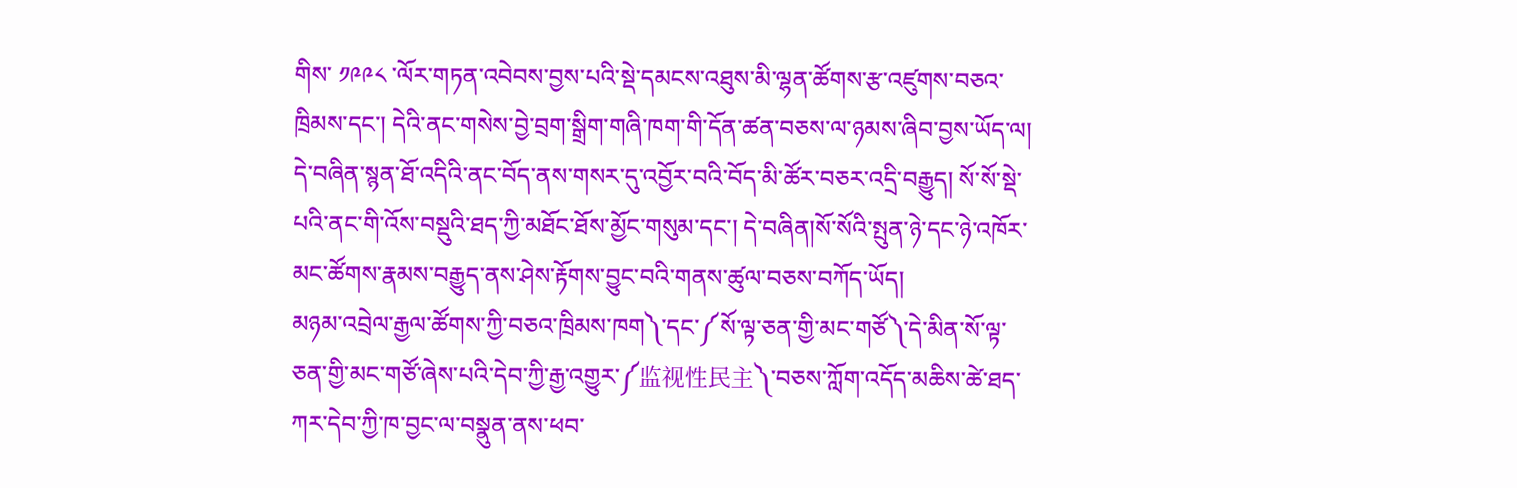གིས་ ༡༩༩༨ ་ལོར་གཏན་འབེབས་བྱས་པའི་སྡེ་དམངས་འཐུས་མི་ལྷན་ཚོགས་རྩ་འཛུགས་བཅའ་ཁྲིམས་དང་། དེའི་ནང་གསེས་བྱེ་བྲག་སྒྲིག་གཞི་ཁག་གི་དོན་ཚན་བཅས་ལ་ཉམས་ཞིབ་བྱས་ཡོད་ལ། དེ་བཞིན་སྙན་ཐོ་འདིའི་ནང་བོད་ནས་གསར་དུ་འབྱོར་བའི་བོད་མི་ཚོར་བཅར་འདྲི་བརྒྱུད། སོ་སོ་སྡེ་པའི་ནང་གི་འོས་བསྡུའི་ཐད་ཀྱི་མཐོང་ཐོས་མྱོང་གསུམ་དང་། དེ་བཞིན།སོ་སོའི་སྤུན་ཉེ་དང་ཉེ་འཁོར་མང་ཚོགས་རྣམས་བརྒྱུད་ནས་ཤེས་རྟོགས་བྱུང་བའི་གནས་ཚུལ་བཅས་བཀོད་ཡོད།
མཉམ་འབྲེལ་རྒྱལ་ཚོགས་ཀྱི་བཅའ་ཁྲིམས་ཁག༽་དང་༼སོ་ལྟ་ཅན་གྱི་མང་གཙོ༽་དེ་མིན་སོ་ལྟ་ཅན་གྱི་མང་གཙོ་ཞེས་པའི་དེབ་ཀྱི་རྒྱ་འགྱུར་༼监视性民主༽་བཅས་ཀློག་འདོད་མཆིས་ཚེ་ཐད་ཀར་དེབ་ཀྱི་ཁ་བྱང་ལ་བསྣུན་ནས་ཕབ་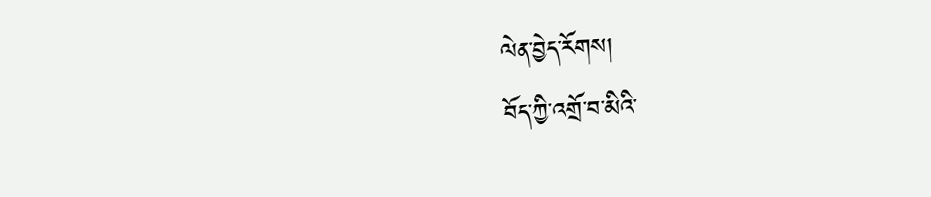ལེན་བྱེད་རོགས།
བོད་ཀྱི་འགྲོ་བ་མིའི་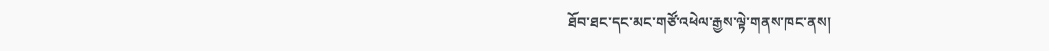ཐོབ་ཐང་དང་མང་གཙོ་འཕེལ་རྒྱས་ལྟེ་གནས་ཁང་ནས།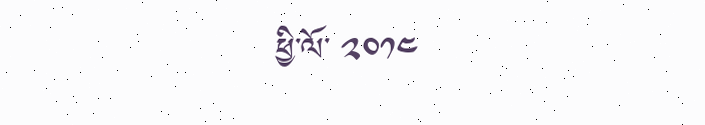ཕྱི་ལོ་ ༢༠༡༤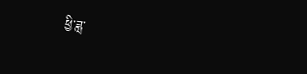ཕྱི་ཟླ་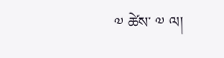༧ ཚེས་ ༧ ལ།